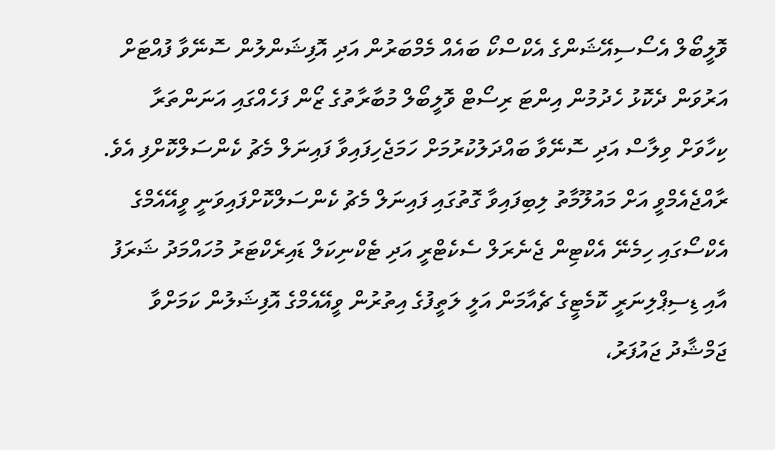ވޮލީބޯލް އެސޯސިއޭޝަންގެ އެކްސްކޯ ބައެއް މެމްބަރުން އަދި އޮފިޝަންލުން ސޮނޭވާ ފުއްޓަށް އަރުވަން ދެކޮޅު ހެދުމުން އިންޓަ ރިސޯޓް ވޮލީބޯލް މުބާރާތުގެ ޒޯން ފަހެއްގައި އަނަންތަރާ ކިހާވަށް ވިލާސް އަދި ސޮނޭވާ ބައްދަލުކުރުމަށް ހަމަޖެހިފައިވާ ފައިނަލް މެޗު ކެންސަލްކޮށްފި އެވެ.
ރާއްޖެއެމްވީ އަށް މައުލޫމާތު ލިބިފައިވާ ގޮތުގައި ފައިނަލް މެޗު ކެންސަލްކޮށްފައިވަނީ ވީއޭއެމްގެ އެކްސޯގައި ހިމެނޭ އެކްޓިން ޖެނެރަލް ސެކެޓްރީ އަދި ޓެކްނިކަލް ޑައިރެކްޓަރު މުހައްމަދު ޝަރަފު އާއި ޑިސިޕްލިނަރީ ކޮމެޓީގެ ޗެއާމަން އަލީ ލަތީފުގެ އިތުރުން ވީއޭއެމްގެ އޮފިޝަލުން ކަމަށްވާ ޖަމްޝާދު ޖައުފަރު،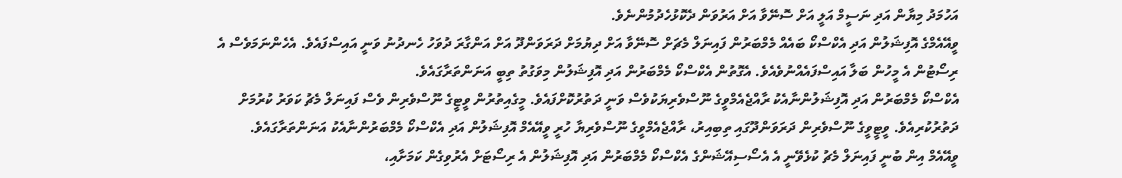އަހުމަދު މިޔާން އަދި ނަސީމް އަލީ އަށް ސޮނޭވާ އަށް އަރުވަން ދެކޮޅުހެދުމުންނެވެ.
ވީއޭއެމްގެ އޮފިޝަލުން އަދި އެކްސްކޯ ބައެއް މެމްބަރުން ފައިނަލް މެޗަށް ސޮނޭވާ އަށް ދިޔުމަށް ދަރަވަންދޫ އަށް އަންގާރަ ދުވަހު ހެނދުނު ވަނީ އައިސްފައެވެ. އެހެންނަމަވެސް އެ ރިސޯޓުން އެ މީހުން ބަލާ އައިސްފައެއްނުވެއެވެ. އެގޮތުން އެކްސްކޯ މެމްބަރުން އަދި އޮފިޝަލުން މިވަގުތު ތިބީ އަނަންތަރާގައެވެ.
އެކްސްކޯ މެމްބަރުން އަދި އޮފިޝަލުންނާއެކު ރާއްޖެއެމްވީގެ ނޫސްވެރިޔަކުވެސް ވަނީ ދަތުރުކޮށްފައެވެ. މީގެއިތުރުން ވީޓީގެ ނޫސްވެރިން ވެސް ފައިނަލް މެޗު ކަވަރު ކުރުމަށް ދަތުރުކުރިއެވެ. ވީޓީވީގެ ނޫސްވެރިން ދަރަވަންދޫގައި ތިބިއިރު، ރާއްޖެއެމްވީގެ ނޫސްވެރިޔާ ހުރީ ވީއޭއެމް އޮފިޝަލުން އަދި އެކްސްކޯ މެމްބަރުންނާއެކު އަނަންތަރާގައެވެ.
ވީއޭއެމް އިން ބުނީ ފައިނަލް މެޗު ކުޅެވޭނީ އެ އެސޯސިއޭޝަންގެ އެކްސްކޯ މެމްބަރުން އަދި އޮފިޝަލުން އެ ރިސޯޓަށް އެރުވިގެން ކަމަށާއި،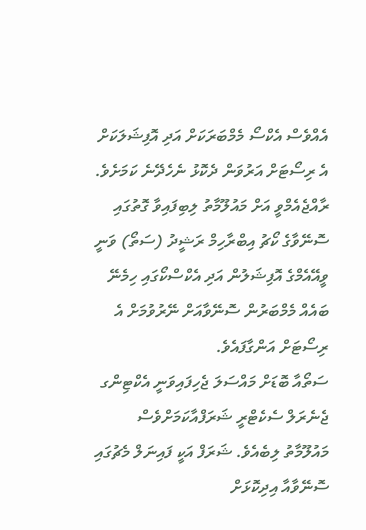އެއްވެސް އެކްސޯ މެމްބަރަކަށް އަދި އޮފިޝަލަކަށް އެ ރިސޯޓަށް އަރުވަން ދެކޮޅު ނެހެދޭނެ ކަމަށެވެ.
ރާއްޖެއެމްވީ އަށް މައުލޫމާތު ލިބިފައިވާ ގޮތުގައި ސޮނޭވާގެ ކޯޗު އިބްރާހިމް ރަޝީދު (ސަތޯ) ވަނީ ވީއޭއެމްގެ އޮފިޝަލުން އަދި އެކްސްކޯގައި ހިމެނޭ ބައެއް މެމްބަރުން ސޮނޭވާއަށް ނޭރުވުމަށް އެ ރިސޯޓަށް އަންގާފައެވެ.
ސަތޯއާ ބޮޑަށް މައްސަލަ ޖެހިފައިވަނީ އެކްޓިންގ ޖެނެރަލް ސެކެޓްރީ ޝަރަފްއާކަމަށްވެސް މައުލޫމާތު ލިބެއެވެ. ޝަރަފް އަކީ ފައިނަލް މެޗުގައި ސޮނޭވާއާ އިދިކޮޅަށް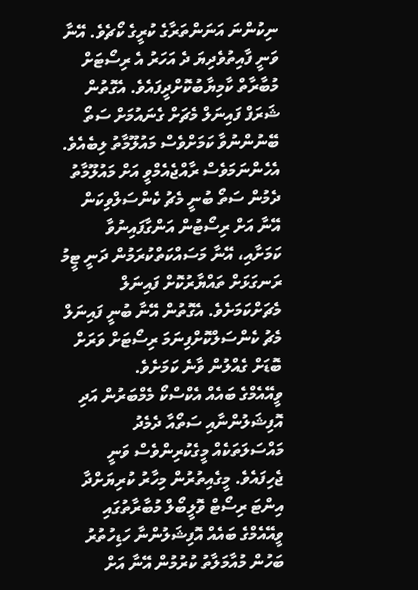ނިކުންނަ އަނަންތަރާގެ ކުރީގެ ކޯޗެވެ. އޭނާ ވަނީ ފާއިތުވެދިޔަ ދެ އަހަރު އެ ރިސޯޓަށް މުބާރާތް ކާމިޔާބުކޮށްދީފައެވެ. އެގޮތުން ޝަރަފް ފައިނަލް މެޗަށް ގެނައުމަށް ސަތޯ ބޭނުންނުވާ ކަމަށްވެސް މައުލޫމާތު ލިބެއެވެ.
އެހެންނަމަވެސް ރާއްޖެއެމްވީ އަށް މައުލޫމާތު ދެމުން ސަތޯ ބުނީ މެޗު ކެންސަލްވިކަން އޭނާ އަށް ރިސޯޓުން އަންގާފައިނުވާ ކަމަށާއި، އޭނާ މަސައްކަތްކުރަމުން ދަނީ ޓީމު ރަނގަޅަށް ތައްޔާރުކޮށް ފައިނަލް މެޗަށްކަމަށެވެ. އެގޮތުން އޭނާ ބުނީ ފައިނަލް މެޗު ކެންސަލްކޮށްފިނަމަ ރިސޯޓަށް ވަރަށް ބޮޑަށް ގެއްލުން ވާނެ ކަމަށެވެ.
ވީއޭއެމްގެ ބައެއް އެކްސްކޯ މެމްބަރުން އަދި އޮފިޝަލުންނާއި ސަތޯއާ ދެމެދު މައްސަލަތަކެއް މީގެކުރިންވެސް ވަނީ ޖެހިފައެވެ. މީގެއިތުރުން މިހާރު ކުރިޔަށްދާ އިންޓަ ރިސޯޓް ވޮލީބޯލް މުބާރާތުގައި ވީއޭއެމްގެ ބައެއް އޮފިޝަލުންނާ ހަޑިހުތުރު ބަހުން މުއާމަލާތު ކުރުމުން އޭނާ އަށް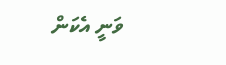ވަނީ އެކަން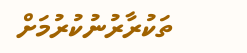ތަކުރާރުނުކުރުމަށް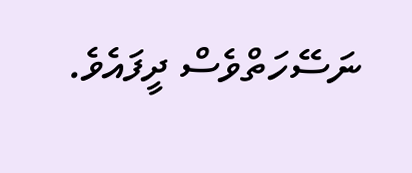ނަސޭހަތްވެސް ދީފައެވެ.